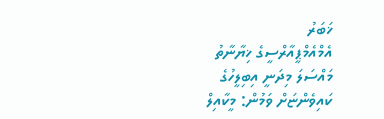ޚަބަރު
އެމްއެމްޕީއާރްސީގެ ޚިޔާނާތު މައްސަލަ މިދަނީ އިބިލީހުގެ ކައިވެންޏަށް ވަމުން: މީކާއިލް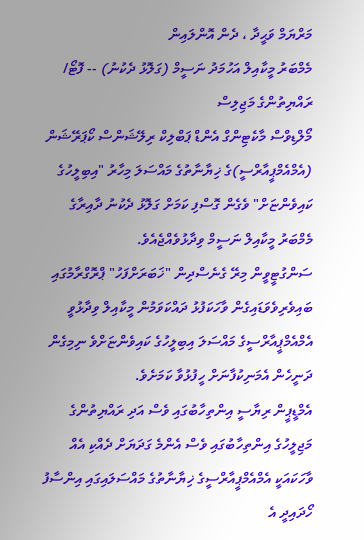މަރްޔަމް ވަޙީދާ ، ދެން އޮންލައިން
މެމްބަރު މީކާއިލް އަހުމަދު ނަސީމް (ގަލޮޅު ދެކުނު) -- ފޮޓޯ/ ރައްޔިތުންގެ މަޖިލިސް
މޯލްޑިވްސް މާކެޓިންގް އެންޑް ޕަބްލިކް ރިލޭޝަންސް ކޯޕަރޭޝަން (އެމްއެމްޕީއާރްސީ)ގެ ޚިޔާނާތުގެ މައްސަލަ މިހާރު "އިބިލީހުގެ ކައިވެންޏަށް" ވެގެން ގޮސްފި ކަމަށް ގަލޮޅު ދެކުނު ދާއިރާގެ މެމްބަރު މީކާއިލް ނަސީމް ވިދާޅުވެއްޖެއެވެ.
ސަންގުޓީވީން މިރޭ ގެނެސްދިން "ޚަބަރަށްފަހު" ޕްރޮގްރާމުގައި ބައިވެރިވެވަޑައިގެން ވާހަކަފުޅު ދައްކަވަމުން މީކާއިލް ވިދާޅުވީ އެމްއެމްޕީއާރްސީގެ މައްސަލަ އިބިލީހުގެ ކައިވެންޏަށްވެ ނިމިގެން ދަނީހެން އެމަނިކުފާނަށް ހީފުޅުވާ ކަމަށެވެ.
އެމްޑީޕީން ރިޔާސީ އިންތިހާބުގައި ވެސް އަދި ރައްޔިތުންގެ މަޖިލީހުގެ އިންތިހާބުގައި ވެސް އެންމެ ގަދަޔަށް ދެއްކި އެއް ވާހަކައަކީ އެމްއެމްޕީއާރްސީގެ ޚިޔާނާތުގެ މައްސަލައިގައި އިންސާފު ހޯދައިދީ އެ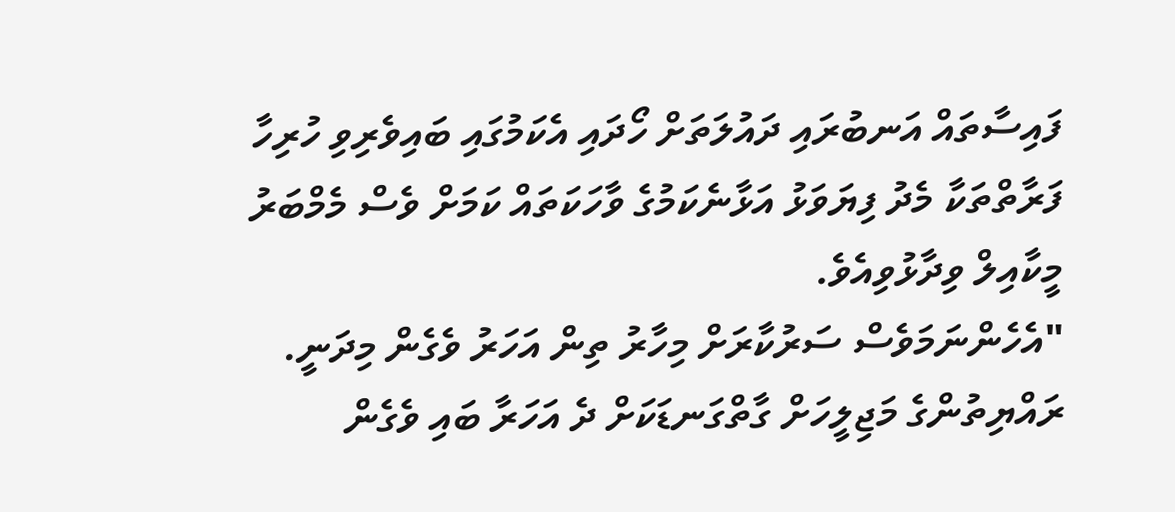ފައިސާތައް އަނބުރައި ދައުލަތަށް ހޯދައި އެކަމުގައި ބައިވެރިވި ހުރިހާ ފަރާތްތަކާ މެދު ފިޔަވަޅު އަޅާނެކަމުގެ ވާހަކަތައް ކަމަށް ވެސް މެމްބަރު މީކާއިލް ވިދާޅުވިއެވެ.
"އެހެންނަމަވެސް ސަރުކާރަށް މިހާރު ތިން އަހަރު ވެގެން މިދަނީ. ރައްޔިތުންގެ މަޖިލީހަށް ގާތްގަނޑަކަށް ދެ އަހަރާ ބައި ވެގެން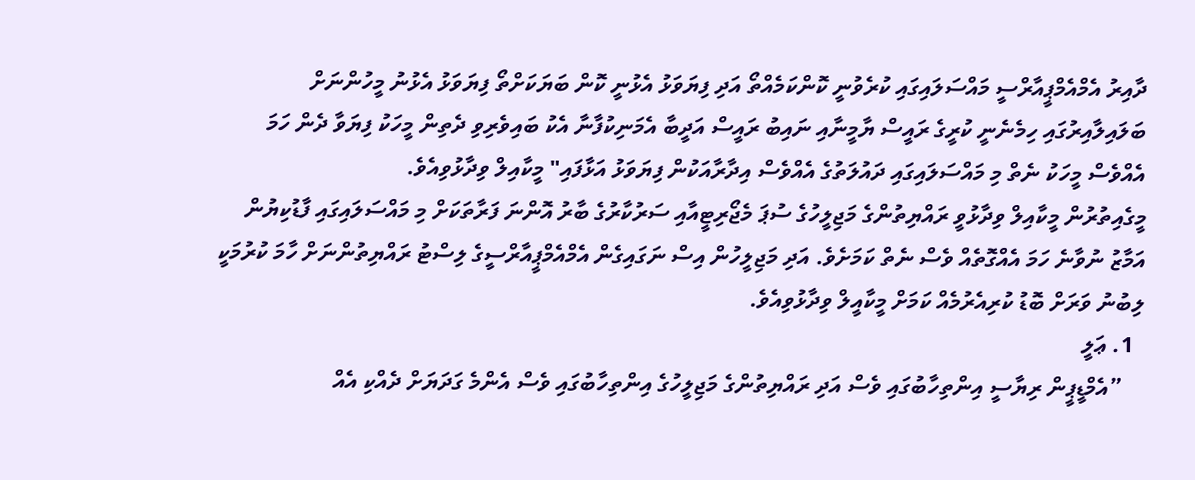ދާއިރު އެމްއެމްޕީއާރްސީ މައްސަލައިގައި ކުރެވުނީ ކޮންކަމެއްތޯ އަދި ފިޔަވަޅު އެޅުނީ ކޮން ބަޔަކަށްތޯ ފިޔަވަޅު އެޅުނު މީހުންނަށް ބަލައިލާއިރުގައި ހިމެނެނީ ކުރީގެ ރައީސް ޔާމީނާއި ނައިބު ރައީސް އަދީބާ އެމަނިކުފާނާ އެކު ބައިވެރިވި ދެތިން މީހަކު ފިޔަވާ ދެން ހަމަ އެއްވެސް މީހަކު ނެތް މި މައްސަލައިގައި ދައުލަތުގެ އެއްވެސް އިދާރާއަކުން ފިޔަވަޅު އަޅާފައި" މީކާއިލް ވިދާޅުވިއެވެ.
މީގެއިތުރުން މީކާއިލް ވިދާޅުވީ ރައްޔިތުންގެ މަޖިލީހުގެ ސުޕަ މެޖޯރިޓީއާއި ސަރުކާރުގެ ބާރު އޮންނަ ފަރާތަކަށް މި މައްސަލައިގައި ފާޑުކިޔުން އަމާޒު ނުވާނެ ހަމަ އެއްގޮތެއް ވެސް ނެތް ކަމަށެވެ. އަދި މަޖިލީހުން އިސް ނަގައިގެން އެމްއެމްޕީއާރްސީގެ ލިސްޓު ރައްޔިތުންނަށް ހާމަ ކުރުމަކީ ލިބުނު ވަރަށް ބޮޑު ކުރިއެރުމެއް ކަމަށް މީކާއީލް ވިދާޅުވިއެވެ.
  1. ޢަލީ
    ”އެމްޑީޕީން ރިޔާސީ އިންތިހާބުގައި ވެސް އަދި ރައްޔިތުންގެ މަޖިލީހުގެ އިންތިހާބުގައި ވެސް އެންމެ ގަދަޔަށް ދެއްކި އެއް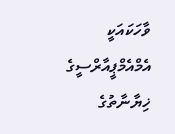ވާހަކައަކީ އެމްއެމްޕީއާރްސީގެ ޚިޔާނާތުގެ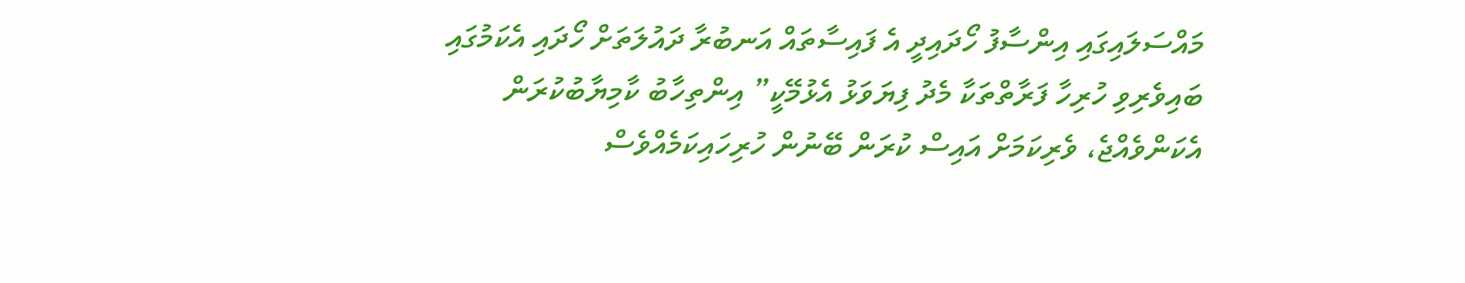މައްސަލައިގައި އިންސާފު ހޯދައިދީ އެ ފައިސާތައް އަނބުރާ ދައުލަތަށް ހޯދައި އެކަމުގައި ބައިވެރިވި ހުރިހާ ފަރާތްތަކާ މެދު ފިޔަވަޅު އެޅުމޭކީ” އިންތިހާބު ކާމިޔާބުކުރަން އެކަންވެއްޖެ، ވެރިކަމަށް އައިސް ކުރަން ބޭނުން ހުރިހައިކަމެއްވެސް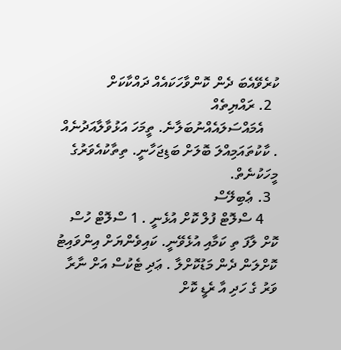ކުރެވޭއެބަ ދެން ކޮންވާހަކައެއް ދައްކާކަށް
  2. ރައްޔިތެއް
    އެމައްސަލައެއްނުބަލާނެ. ތީމަހަ އަޅުވާލާއަދުނެއް . ކާކުތައަމިއްލަ ބޮލަށް ބަޑިޖަހާނީ. ތިތާކުއެވަރުގެ މީހަކުނެތް.
  3. ޢެބިލޭސް
    4 ސްލޮޓް ފުލް ކޮށް އުޅެނީ . 1 ސްލޮޓް ހުސް ކޮށް ލާފަ ތި ކަމާއި އުޅެވޭނީ. ކައިވެންޔަށް އިންވައިޓު ކޮށްލަން ދެން މަޑުކޮށްލާ . ޢަދި ޓެކުސް އަށް ނާރާ ވަރު ގެ ހަދި އާ ރެޑީ ކޮށް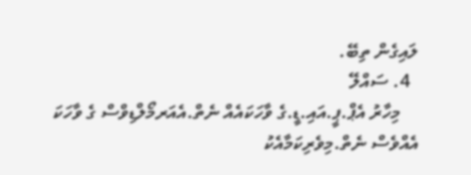ލައިގެން ތިބޭ.
  4. ސައްލޭ
    މިހާރު އެޕް.ޕީ.އައި.ޑީ.ގެ ވާހަކައެއް ނެތް.އެއަރމޯލްޑިވްސް ގެ ވާހަކަ އެއްވެސް ނެތް.މިވެރިކަމާއެކު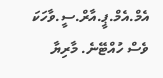އެމް.އެމް.ޕީ.އާރް.ސީ.ވާހަކަ ވެސް ހުއްޓޭނެ. މާރިޔާ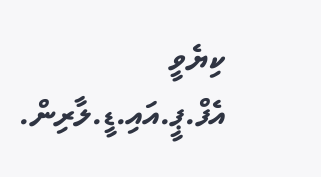ކިޔެވީ އެފް.ޕީ.އައި.ޑީ.ލާރިން.